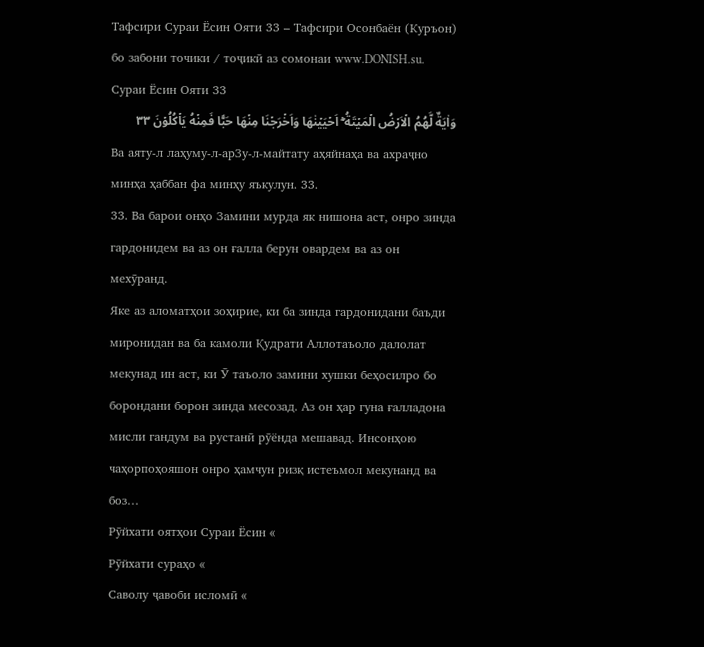Тафсири Сураи Ёсин Ояти 33 – Тафсири Осонбаён (Куръон) бо забони точики / тоҷикӣ аз сомонаи www.DONISH.su.
Сураи Ёсин Ояти 33
وَاٰيَةٌ لَّهُمُ الۡاَرۡضُ الۡمَيۡتَةُ ۖۚ اَحۡيَيۡنٰهَا وَاَخۡرَجۡنَا مِنۡهَا حَبًّا فَمِنۡهُ يَاۡكُلُوۡنَ ٣٣
Ва аяту-л лаҳуму-л-арЗу-л-майтату аҳяйнаҳа ва ахраҷно минҳа ҳаббан фа минҳу яъкулун. 33.
33. Ва барои онҳо Замини мурда як нишона аст, онро зинда гардонидем ва аз он ғалла берун овардем ва аз он мехӯранд.
Яке аз аломатҳои зоҳирие, ки ба зинда гардонидани баъди миронидан ва ба камоли Қудрати Аллотаъоло далолат мекунад ин аст, ки Ӯ таъоло замини хушки беҳосилро бо борондани борон зинда месозад. Аз он ҳар гуна ғалладона мисли гандум ва рустанӣ рӯёнда мешавад. Инсонҳою чаҳорпоҳояшон онро ҳамчун ризқ истеъмол мекунанд ва боз…
Рӯйхати оятҳои Сураи Ёсин «
Рӯйхати сураҳо «
Саволу ҷавоби исломӣ «